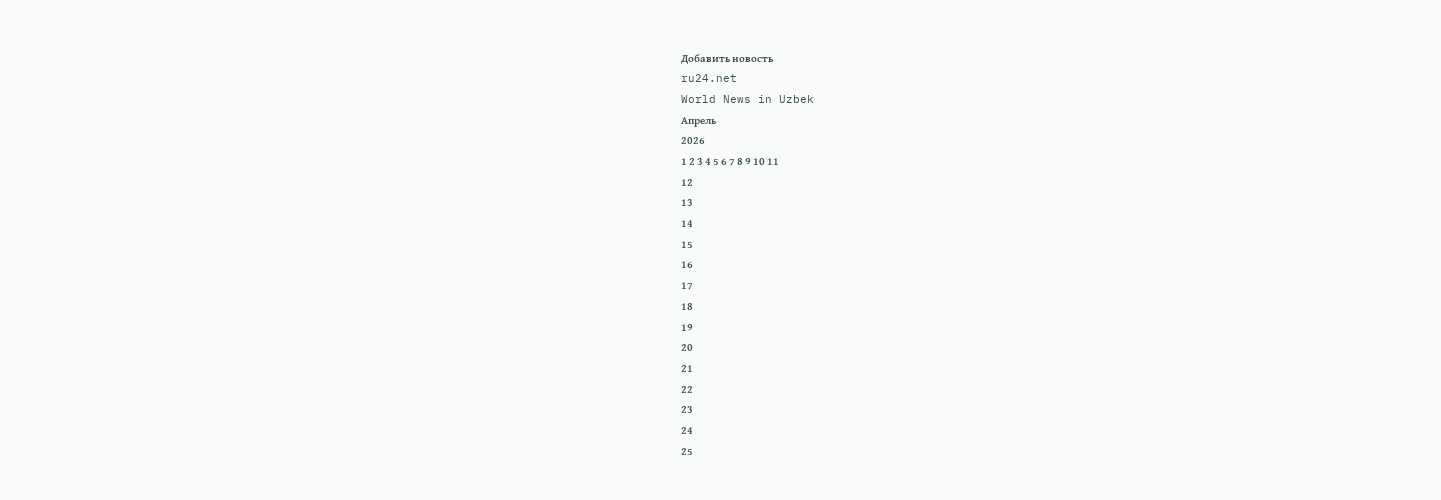Добавить новость
ru24.net
World News in Uzbek
Апрель
2026
1 2 3 4 5 6 7 8 9 10 11
12
13
14
15
16
17
18
19
20
21
22
23
24
25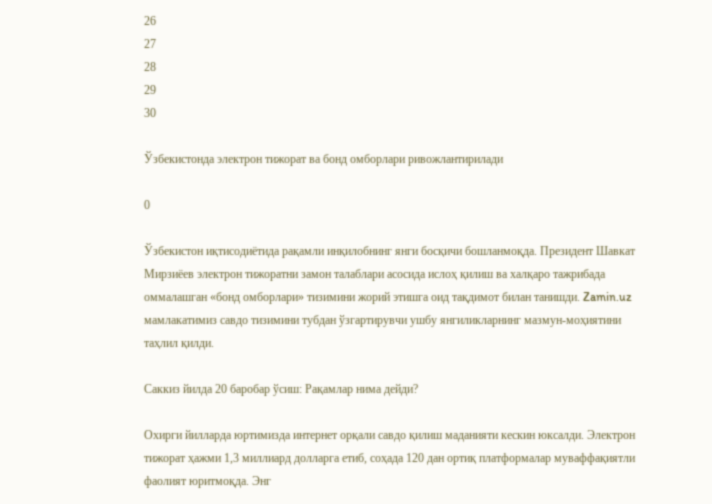26
27
28
29
30

Ўзбекистонда электрон тижорат ва бонд омборлари ривожлантирилади

0

Ўзбекистон иқтисодиётида рақамли инқилобнинг янги босқичи бошланмоқда. Президент Шавкат Мирзиёев электрон тижоратни замон талаблари асосида ислоҳ қилиш ва халқаро тажрибада оммалашган «бонд омборлари» тизимини жорий этишга оид тақдимот билан танишди. Zamin.uz мамлакатимиз савдо тизимини тубдан ўзгартирувчи ушбу янгиликларнинг мазмун-моҳиятини таҳлил қилди.

Саккиз йилда 20 баробар ўсиш: Рақамлар нима дейди?

Охирги йилларда юртимизда интернет орқали савдо қилиш маданияти кескин юксалди. Электрон тижорат ҳажми 1,3 миллиард долларга етиб, соҳада 120 дан ортиқ платформалар муваффақиятли фаолият юритмоқда. Энг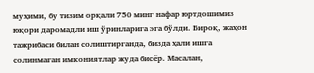муҳими, бу тизим орқали 750 минг нафар юртдошимиз юқори даромадли иш ўринларига эга бўлди. Бироқ, жаҳон тажрибаси билан солиштирганда, бизда ҳали ишга солинмаган имкониятлар жуда бисёр. Масалан,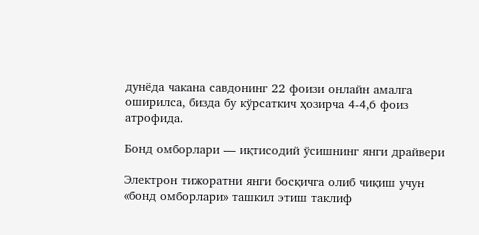дунёда чакана савдонинг 22 фоизи онлайн амалга оширилса, бизда бу кўрсаткич ҳозирча 4-4,6 фоиз атрофида.

Бонд омборлари — иқтисодий ўсишнинг янги драйвери

Электрон тижоратни янги босқичга олиб чиқиш учун «бонд омборлари» ташкил этиш таклиф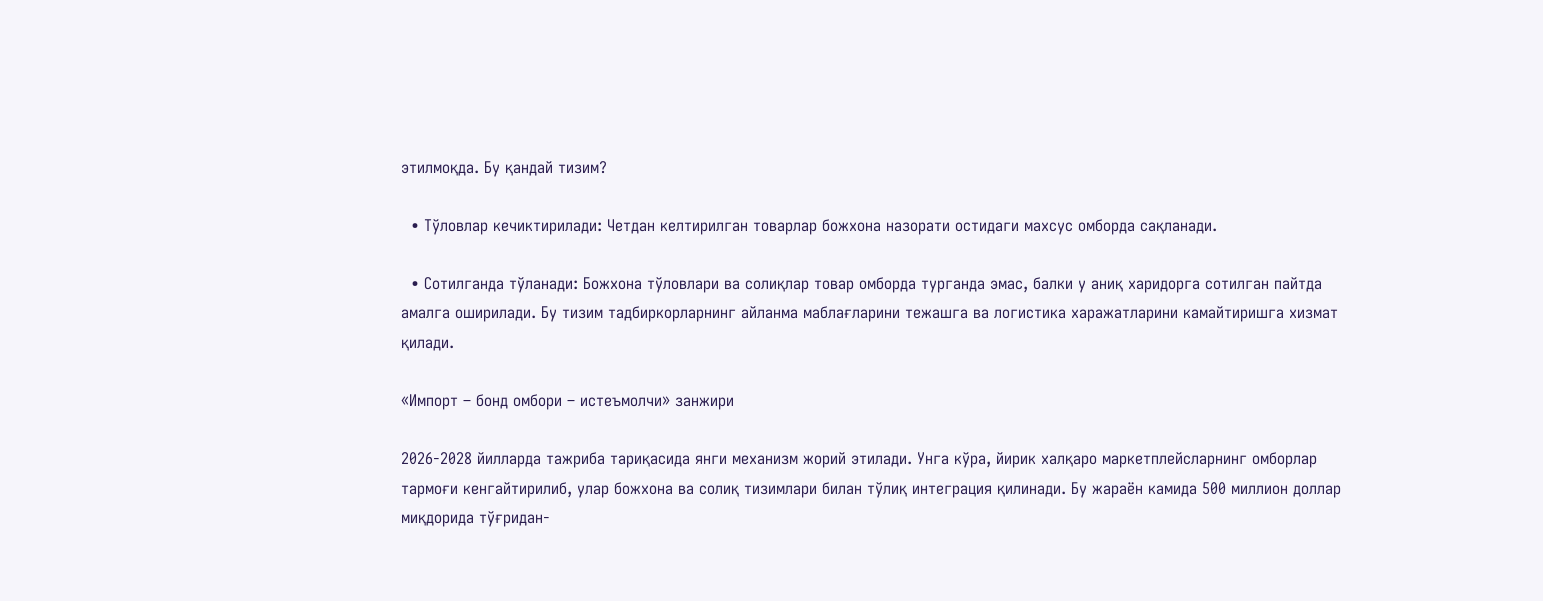этилмоқда. Бу қандай тизим?

  • Тўловлар кечиктирилади: Четдан келтирилган товарлар божхона назорати остидаги махсус омборда сақланади.

  • Сотилганда тўланади: Божхона тўловлари ва солиқлар товар омборда турганда эмас, балки у аниқ харидорга сотилган пайтда амалга оширилади. Бу тизим тадбиркорларнинг айланма маблағларини тежашга ва логистика харажатларини камайтиришга хизмат қилади.

«Импорт – бонд омбори – истеъмолчи» занжири

2026-2028 йилларда тажриба тариқасида янги механизм жорий этилади. Унга кўра, йирик халқаро маркетплейсларнинг омборлар тармоғи кенгайтирилиб, улар божхона ва солиқ тизимлари билан тўлиқ интеграция қилинади. Бу жараён камида 500 миллион доллар миқдорида тўғридан-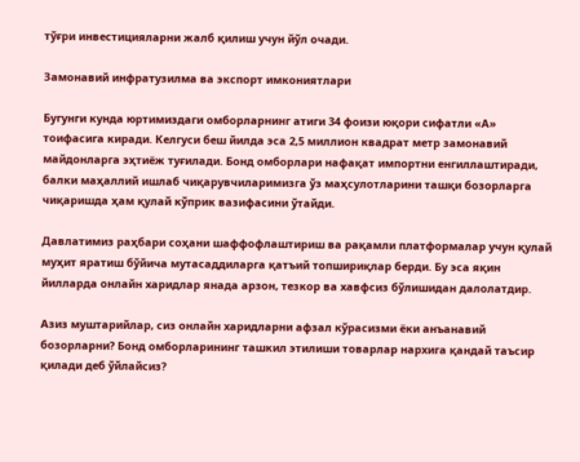тўғри инвестицияларни жалб қилиш учун йўл очади.

Замонавий инфратузилма ва экспорт имкониятлари

Бугунги кунда юртимиздаги омборларнинг атиги 34 фоизи юқори сифатли «А» тоифасига киради. Келгуси беш йилда эса 2,5 миллион квадрат метр замонавий майдонларга эҳтиёж туғилади. Бонд омборлари нафақат импортни енгиллаштиради, балки маҳаллий ишлаб чиқарувчиларимизга ўз маҳсулотларини ташқи бозорларга чиқаришда ҳам қулай кўприк вазифасини ўтайди.

Давлатимиз раҳбари соҳани шаффофлаштириш ва рақамли платформалар учун қулай муҳит яратиш бўйича мутасаддиларга қатъий топшириқлар берди. Бу эса яқин йилларда онлайн харидлар янада арзон, тезкор ва хавфсиз бўлишидан далолатдир.

Азиз муштарийлар, сиз онлайн харидларни афзал кўрасизми ёки анъанавий бозорларни? Бонд омборларининг ташкил этилиши товарлар нархига қандай таъсир қилади деб ўйлайсиз?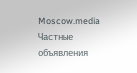Moscow.media
Частные объявления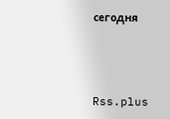сегодня





Rss.plus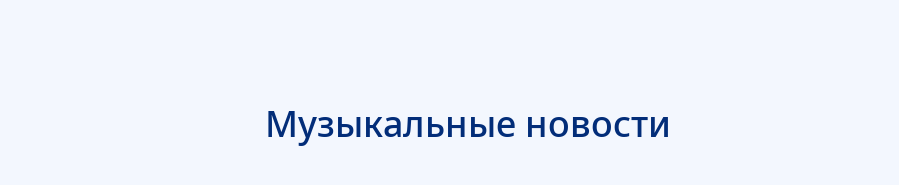Музыкальные новости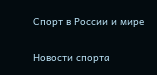Спорт в России и мире

Новости спорта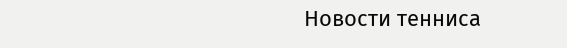Новости тенниса